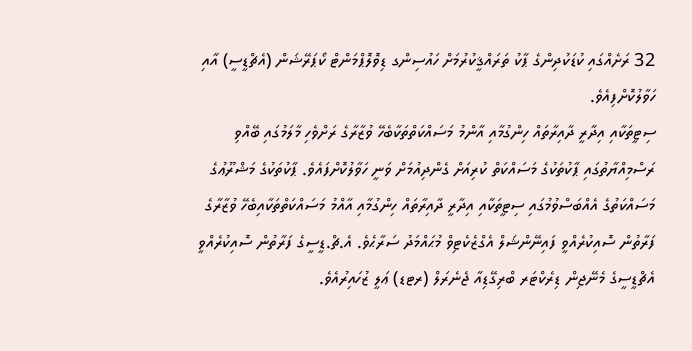32 ރަށެއްގައި ކުޑަކުދިންގެ ޕާކު ތަރައްޤީކުރުމަށް ހައުސިންގ ޑިވޮލޮޕްމަންޓް ކޯޕަރޭޝަން (އެޗްޑީސީ) އާއި ހަވާލުކޮށްފިއެވެ.
ސިޓީތަކާއި އިދާރީ ދާއިރާތައް ހިންގުމާއި އާންމު މަސައްކަތްތަކާބެހޭ ވުޒާރާގެ ރަށްވެހި މާލަމުގައި ބޭއްވި ރަސްމިއްޔާތުގައި ޕާކުތަކުގެ މަސައްކަތް ކުރިއަށް ގެންދިއުމަށް ވަނީ ހަވާލުކޮށްފައެވެ. ޕާކުތަކުގެ މަޝްރޫޢުގެ މަސައްކަތުގެ އެއްބަސްވުމުގައި ސިޓީތަކާއި އިދާރީ ދާއިރާތައް ހިންގުމާއި އާއްމު މަސައްކަތްތަކާއިބެހޭ ވުޒާރާގެ ފަރާތުން ސޮއިކުރެއްވީ ފައިނޭންޝަލް އެގްޒެކެޓިވް މުޙައްމަދު ސަރާޙެވެ. އެ.ޗް.ޑީސީގެ ފަރާތުން ސޮއިކުރެއްވީ އެޗްޑީސީގެ މެނޭޖިން ޑިރެކްޓަރ ބްރިގޭޑިއާ ޖެނެރަލް (ރޓޑ) ޢަލީ ޒުހައިރުއެވެ.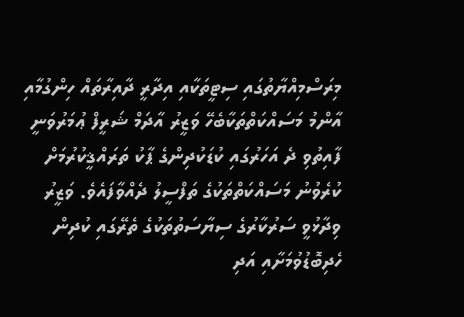މިރަސްމިއްޔާތުގައި ސިޓީތަކާއި އިދާރީ ދާއިރާތައް ހިންގުމާއި އާންމު މަސައްކަތްތަކާބެހޭ ވަޒީރު އާދަމް ޝަރީފް ޢުމަރުވަނީ ފާއިތުވި ދެ އަހަރުގައި ކުޑަކުދިންގެ ޕާކު ތަރައްޤީކުރުމަށް ކުރެވުނު މަސައްކަތްތަކުގެ ތަފްސީލު ދެއްވާފައެވެ. ވަޒީރު ވިދާޅުވީ ސަރުކާރުގެ ސިޔާސަތުތަކުގެ ތެރޭގައި ކުދިން ހެދިބޮޑުވުމަށާއި އަދި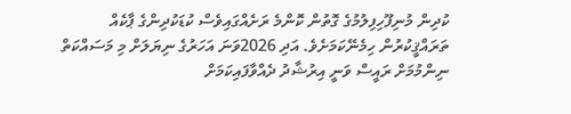ކުދިން މުނިފޫހިފިލުމުގެ ގޮތުން ކޮންމެ ރަށެއްގައިވެސް ކުޑަކުދިންގެ ޕާކެއް ތަރައްޤީކުރުން ހިމެނޭކަމަށެވެ. އަދި 2026ވަނަ އަހަރުގެ ނިޔަލަށް މި މަސައްކަތް ނިންމުމަށް ރައީސް ވަނީ އިރުޝާދު ދެއްވާފައިކަމަށް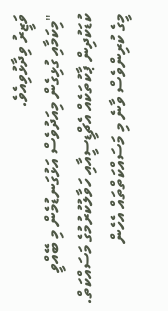ވަޒީރު ވިދާޅުވިއެވެ.
"މިކަމާއި ގުޅިގެން މިއަދުވެސް އަޅުގަނޑުމެން މި ބޭއްވީ ކުޑަކުދިން ޕާކުތަކެއް އެޗްޑީސީއާއި ހަވާލުކުރުމުގެ މަސައްކަތް. މީގެ ކުރިންވެސް ވާނެ މި މަސައްކަތްތައް އެހެން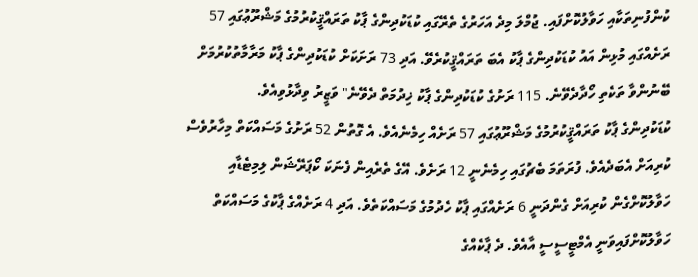ކުންފުނިތަކާއި ހަވާލުކޮށްފައި. ޖުމްލަ މިދެ އަހަރުގެ ތެރޭގައި ކުޑަކުދިންގެ ޕާކު ތަރައްޤީކުރުމުގެ މަޝްރޫޢުގައި 57 ރަށެއްގައި މުޅިން އައު ކުޑަކުދިންގެ ޕާކު އެބަ ތަރައްޤީކުރެވޭ. އަދި 73 ރަށަކަށް ކުޑަކުދިންގެ ޕާކު މަރާމާތުކުރުމަށް ބޭނުންވާ ތަކެތި ހޯދާދެވޭނެ. 115 ރަށުގެ ކުޑަކުދިންގެ ޕާކު ޚިދުމަތް ދެވޭނެ" ވަޒީރު ވިދާޅުވިއެވެ.
ކުޑަކުދިންގެ ޕާކު ތަރައްޤީކުރުމުގެ މަޝްރޫޢުގައި 57 ރަށެއް ހިމެނެއެވެ. އެ ގޮތުން 52 ރަށުގެ މަސައްކަތް މިހާރުވެސް ކުރިއަށް އެބަދެއެވެ. ފުރަތަމަ ބެޗުގައި ހިމެނެނީ 12 ރަށެވެ. އޭގެ ތެރެއިން ފެނަކަ ކޯޕަރޭޝަން ލިމިޓެޑާއި ހަވާލުކޮށްގެން ކުރިއަށް ގެންދަނީ 6 ރަށެއްގައި ޕާކު ހެދުމުގެ މަސައްކަތެވެ. އަދި 4 ރަށެއްގެ ޕާކުގެ މަސައްކަތް ހަވާލުކޮށްފައިވަނީ އެމްޓީސީސީ އާއެވެ. ދެ ޕާކެއްގެ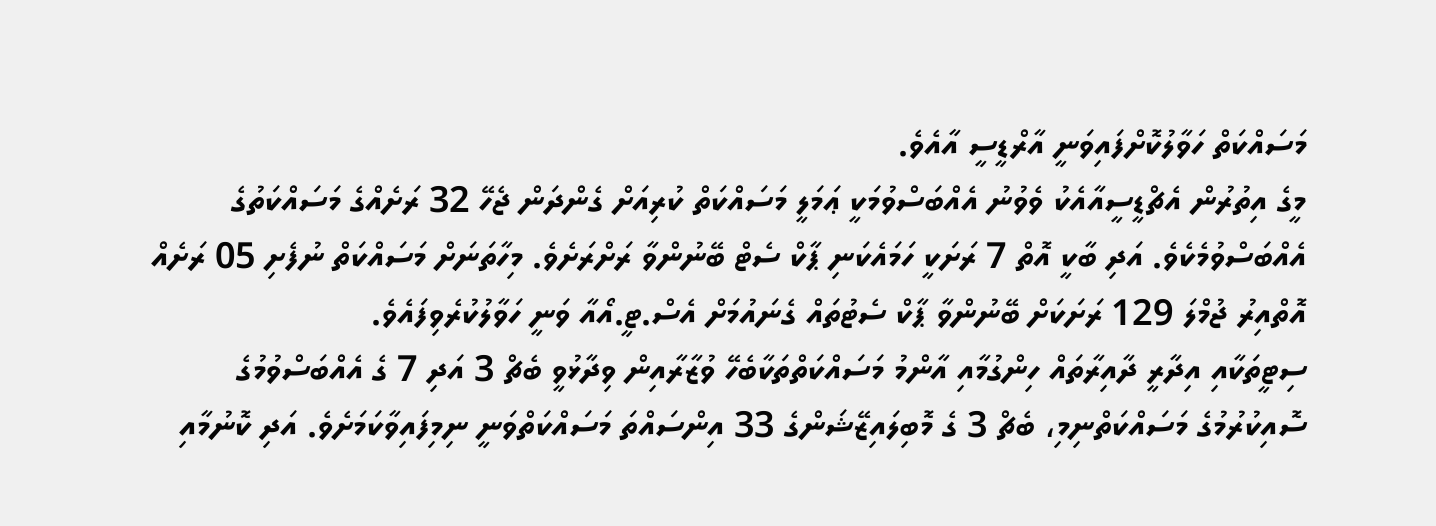މަސައްކަތް ހަވާލުކޮށްފައިވަނީ އާރްޑީސީ އާއެވެ.
މީގެ އިތުރުން އެޗްޑީސީއާއެކު ވެވުނު އެއްބަސްވުމަކީ ޢަމަލީ މަސައްކަތް ކުރިއަށް ގެންދަން ޖެހޭ 32 ރަށެއްގެ މަސައްކަތުގެ އެއްބަސްވުމެކެވެ. އަދި ބާކީ އޮތް 7 ރަށަކީ ހަމައެކަނި ޕާކް ސެޓް ބޭނުންވާ ރަށްރަށެވެ. މިހާތަނަށް މަސައްކަތް ނުފެށި 05 ރަށެއް އޮތްއިރު ޖުމްލަ 129 ރަށަކަށް ބޭނުންވާ ޕާކް ސެޓުތައް ގެނައުމަށް އެސް.ޓީ.އޯއާ ވަނީ ހަވާލުކުރެވިފައެވެ.
ސިޓީތަކާއި އިދާރީ ދާއިރާތައް ހިންގުމާއި އާންމު މަސައްކަތްތަކާބެހޭ ވުޒާރާއިން ވިދާޅުވީ ބެޗް 3 އަދި 7 ގެ އެއްބަސްވުމުގެ ސޮއިކުރުމުގެ މަސައްކަތްނިމި، ބެޗް 3 ގެ މޮބިލައިޒޭޝަންގެ 33 އިންސައްތަ މަސައްކަތްވަނީ ނިމިފައިވާކަމަށެވެ. އަދި ކޮނުމާއި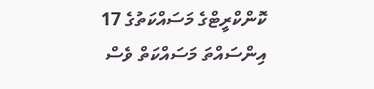ކޮންކްރީޓްގެ މަސައްކަތުގެ 17 އިންސައްތަ މަސައްކަތް ވެސް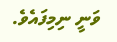ވަނީ ނިމިފައެވެ.